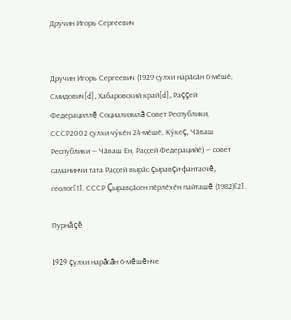Дручин Игорь Сергеевич


Дручин Игорь Сергеевич (1929 ҫулхи нарӑсӑн 6-мӗшӗ, Смидович[d], Хабаровский край[d], Раççей Федерациллĕ Социализмлă Совет Республики, СССР2002 ҫулхи чӳкӗн 24-мӗшӗ, Кӳкеç, Чӑваш Республики — Чӑваш Ен, Раҫҫей Федерацийӗ) — совет саманинчи тата Раҫҫей вырӑс çыравçи-фантасчĕ, геолог[1]. СССР Çыравҫӑсен пӗрлӗхӗн пайташĕ (1982)[2].

Пурнăçĕ

1929 çулхи нарăсăн 6-мĕшĕнче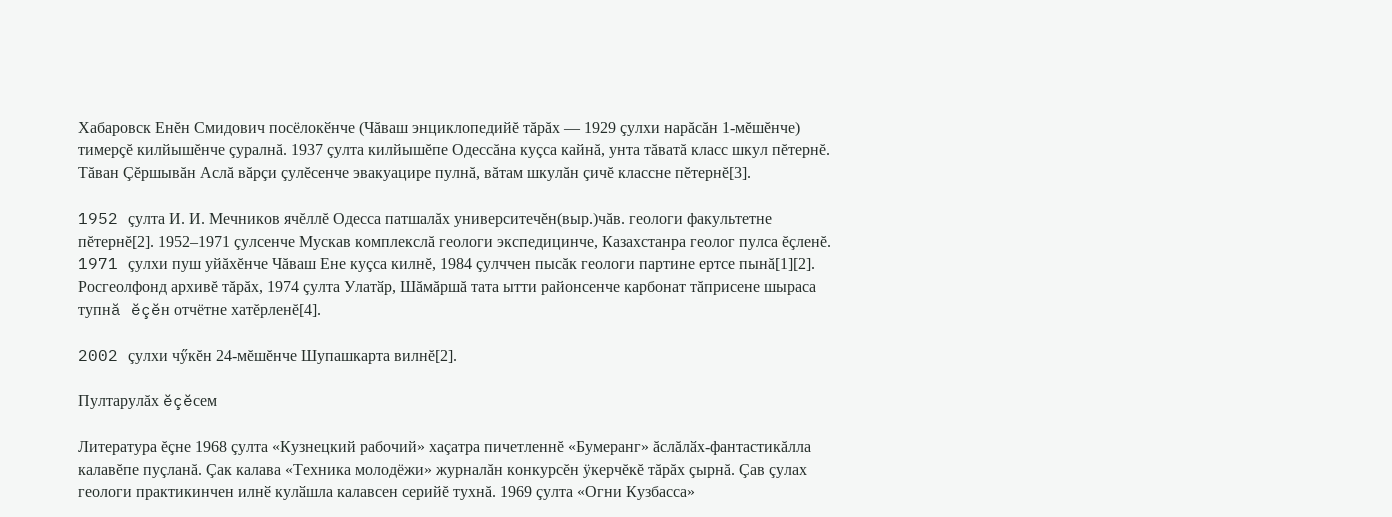Хабаровск Енĕн Смидович посёлокӗнче (Чăваш энциклопедийĕ тăрăх — 1929 çулхи нарăсăн 1-мĕшĕнче) тимерçĕ килйышĕнче çуралнă. 1937 çулта килйышĕпе Одессăна куçса кайнă, унта тăватă класс шкул пĕтернĕ. Тăван Çĕршывăн Аслă вăрçи çулĕсенче эвакуацире пулнă, вăтам шкулăн çичĕ классне пĕтернĕ[3].

1952 çулта И. И. Мечников ячĕллĕ Одесса патшалăх университечĕн(выр.)чăв. геологи факультетне пĕтернĕ[2]. 1952–1971 çулсенче Мускав комплекслă геологи экспедицинче, Казахстанра геолог пулса ĕçленĕ. 1971 çулхи пуш уйăхĕнче Чăваш Ене куçса килнĕ, 1984 çулччен пысăк геологи партине ертсе пынă[1][2]. Росгеолфонд архивĕ тăрăх, 1974 çулта Улатӑр, Шăмăршă тата ытти районсенче карбонат тăприсене шыраса тупнă ĕçĕн отчётне хатĕрленĕ[4].

2002 çулхи чӳкĕн 24-мĕшĕнче Шупашкарта вилнĕ[2].

Пултарулăх ĕçĕсем

Литература ĕçне 1968 çулта «Кузнецкий рабочий» хаçатра пичетленнĕ «Бумеранг» ăслăлӑх-фантастикăлла калавĕпе пуçланă. Çак калава «Техника молодёжи» журналăн конкурсĕн ÿкерчĕкĕ тăрăх çырнă. Çав çулах геологи практикинчен илнӗ кулӑшла калавсен серийĕ тухнă. 1969 çулта «Огни Кузбасса»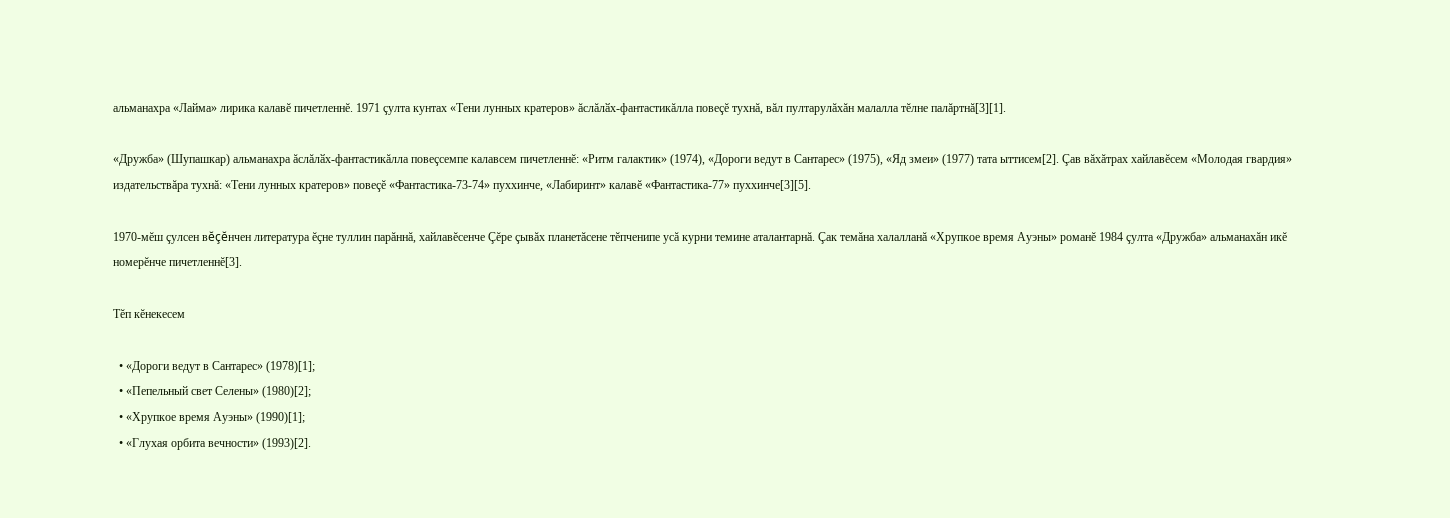альманахра «Лайма» лирика калавĕ пичетленнĕ. 1971 çулта кунтах «Тени лунных кратеров» ăслăлӑх-фантастикăлла повеçĕ тухнă, вăл пултарулăхăн малалла тĕлне палăртнă[3][1].

«Дружба» (Шупашкар) альманахра ăслăлӑх-фантастикăлла повеçсемпе калавсем пичетленнĕ: «Ритм галактик» (1974), «Дороги ведут в Сантарес» (1975), «Яд змеи» (1977) тата ыттисем[2]. Çав вăхăтрах хайлавĕсем «Молодая гвардия» издательствăра тухнă: «Тени лунных кратеров» повеçĕ «Фантастика-73-74» пуххинче, «Лабиринт» калавĕ «Фантастика-77» пуххинче[3][5].

1970-мĕш çулсен вĕçĕнчен литература ĕçне туллин парăннă, хайлавĕсенче Çĕре çывăх планетăсене тĕпченипе усă курни темине аталантарнă. Çак темăна халалланă «Хрупкое время Ауэны» романĕ 1984 çулта «Дружба» альманахăн икĕ номерĕнче пичетленнĕ[3].

Тĕп кĕнекесем

  • «Дороги ведут в Сантарес» (1978)[1];
  • «Пепельный свет Селены» (1980)[2];
  • «Хрупкое время Ауэны» (1990)[1];
  • «Глухая орбита вечности» (1993)[2].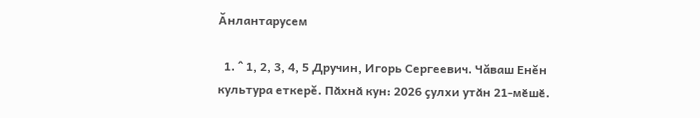Ӑнлантарусем

  1. ^ 1, 2, 3, 4, 5 Дручин, Игорь Сергеевич. Чăваш Енĕн культура еткерĕ. Пӑхнӑ кун: 2026 ҫулхи утӑн 21-мӗшӗ.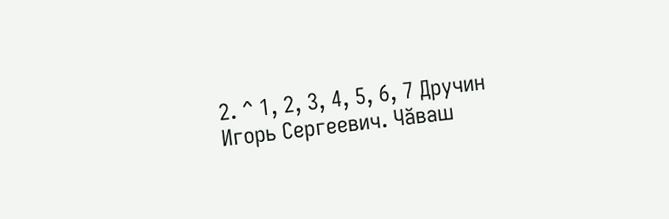2. ^ 1, 2, 3, 4, 5, 6, 7 Дручин Игорь Сергеевич. Чăваш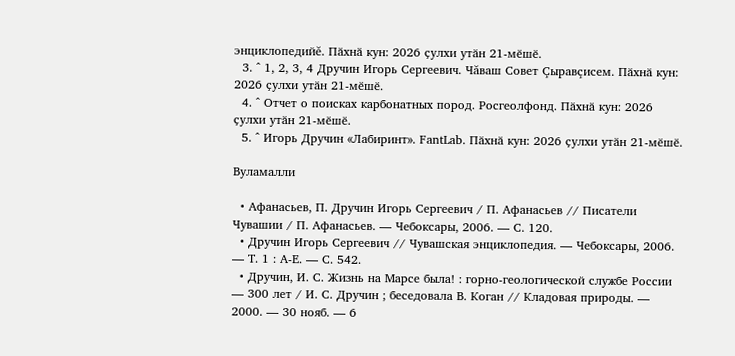энциклопедийĕ. Пӑхнӑ кун: 2026 ҫулхи утӑн 21-мӗшӗ.
  3. ^ 1, 2, 3, 4 Дручин Игорь Сергеевич. Чăваш Совет Çыравçисем. Пӑхнӑ кун: 2026 ҫулхи утӑн 21-мӗшӗ.
  4. ^ Отчет о поисках карбонатных пород. Росгеолфонд. Пӑхнӑ кун: 2026 ҫулхи утӑн 21-мӗшӗ.
  5. ^ Игорь Дручин «Лабиринт». FantLab. Пӑхнӑ кун: 2026 ҫулхи утӑн 21-мӗшӗ.

Вуламалли

  • Афанасьев, П. Дручин Игорь Сергеевич / П. Афанасьев // Писатели Чувашии / П. Афанасьев. — Чебоксары, 2006. — С. 120.
  • Дручин Игорь Сергеевич // Чувашская энциклопедия. — Чебоксары, 2006. — Т. 1 : А-Е. — С. 542.
  • Дручин, И. С. Жизнь на Марсе была! : горно-геологической службе России — 300 лет / И. С. Дручин ; беседовала В. Коган // Кладовая природы. — 2000. — 30 нояб. — 6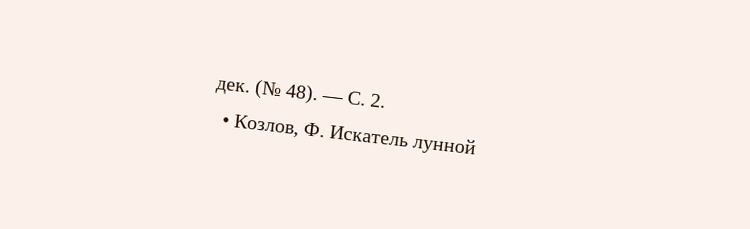дек. (№ 48). — С. 2.
  • Козлов, Ф. Искатель лунной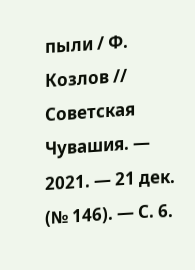пыли / Ф. Козлов // Советская Чувашия. — 2021. — 21 дек. (№ 146). — С. 6.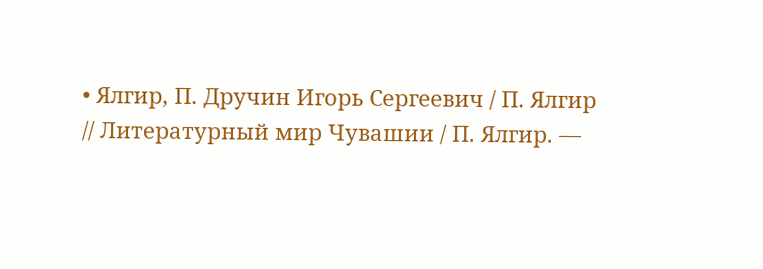• Ялгир, П. Дручин Игорь Сергеевич / П. Ялгир // Литературный мир Чувашии / П. Ялгир. —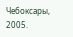Чебоксары, 2005.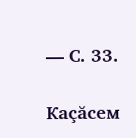— С. 33.

Каçăсем